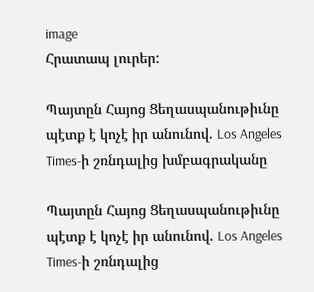image
Հրատապ լուրեր:

Պայտըն Հայոց Ցեղասպանութիւնը պէտք է կոչէ իր անունով. Los Angeles Times-ի շռնդալից խմբագրականը

Պայտըն Հայոց Ցեղասպանութիւնը պէտք է կոչէ իր անունով. Los Angeles Times-ի շռնդալից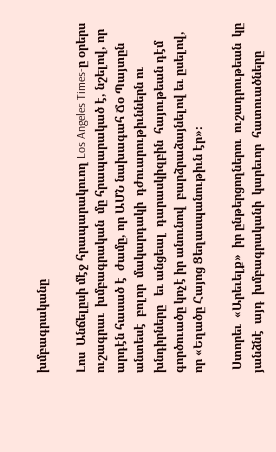խմբագրականը

Լոս  Անճելըսի մէջ հրապարակուող Los Angeles Times-ը օրերս  ուշագրաւ  խմբագրական  մը հրապարակած է, նշելով, որ արդէն հասած է  ժամը, որ ԱՄՆ նախագահ Ճօ Պայտըն  անտեսէ  բոլոր  մակարդակի  դժուարութիւններն ու խնդիրները   եւ անցեալ  դարասկիզբին  հայութեան դէմ  գործուածը կոչէ իր անունով  բարձրաձայնելով եւ ըսելով, որ «Եղածը Հայոց Ցեղասպանութիւն էր»։

 Ստորեւ  «Արեւելք»  իր ընթերցողներու  ուշադրութեան  կը յանձնէ  այդ  խմբագրականի  կարեւոր  հատուածները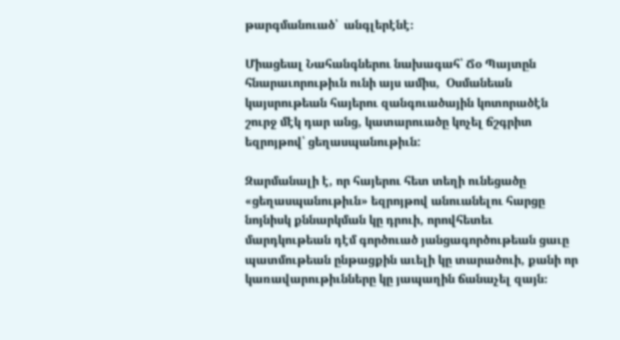թարգմանուած՝  անգլերէնէ։

Միացեալ Նահանգներու նախագահ՝ Ճօ Պայտըն հնարաւորութիւն ունի այս ամիս,  Օսմանեան կայսրութեան հայերու զանգուածային կոտորածէն շուրջ մէկ դար անց, կատարուածը կոչել ճշգրիտ եզրոյթով՝ ցեղասպանութիւն:

Զարմանալի է, որ հայերու հետ տեղի ունեցածը «ցեղասպանութիւն» եզրոյթով անուանելու հարցը նոյնիսկ քննարկման կը դրուի, որովհետեւ մարդկութեան դէմ գործուած յանցագործութեան ցաւը պատմութեան ընթացքին աւելի կը տարածուի, քանի որ կառավարութիւնները կը յապաղին ճանաչել զայն։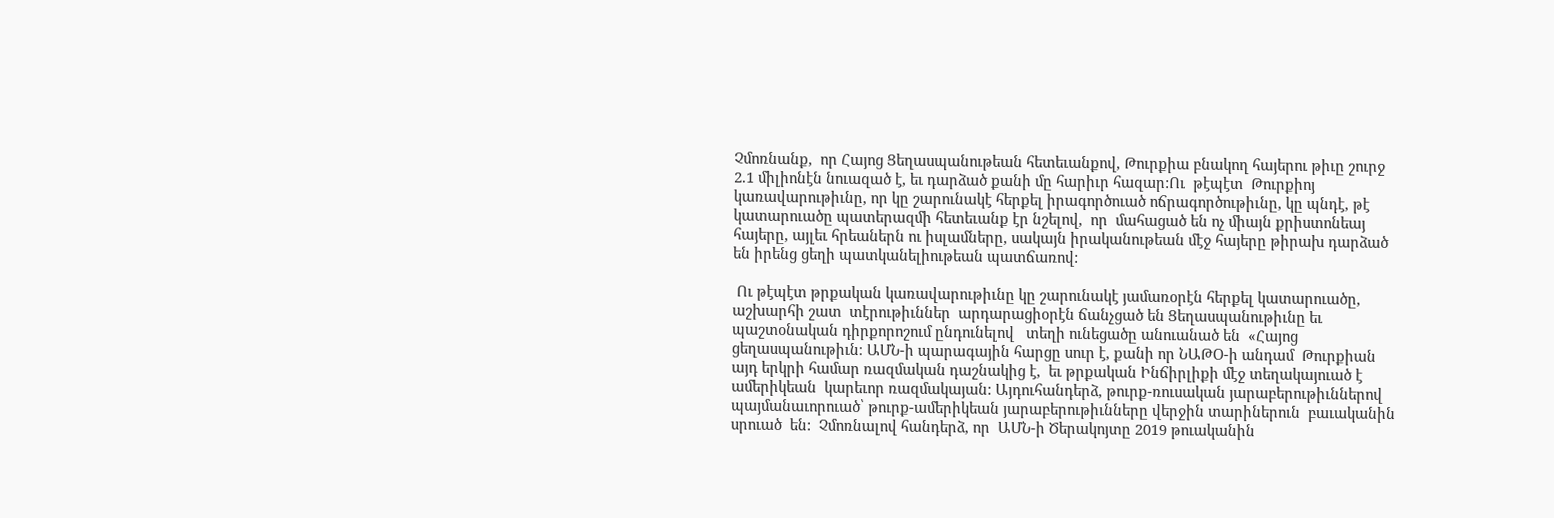Չմոռնանք,  որ Հայոց Ցեղասպանութեան հետեւանքով, Թուրքիա բնակող հայերու թիւը շուրջ 2.1 միլիոնէն նուազած է, եւ դարձած քանի մը հարիւր հազար:Ու  թէպէտ  Թուրքիոյ  կառավարութիւնը, որ կը շարունակէ հերքել իրագործուած ոճրագործութիւնը, կը պնդէ, թէ կատարուածը պատերազմի հետեւանք էր նշելով,  որ  մահացած են ոչ միայն քրիստոնեայ հայերը, այլեւ հրեաներն ու իսլամները, սակայն իրականութեան մէջ հայերը թիրախ դարձած են իրենց ցեղի պատկանելիութեան պատճառով:

 Ու թէպէտ թրքական կառավարութիւնը կը շարունակէ յամառօրէն հերքել կատարուածը, աշխարհի շատ  տէրութիւններ  արդարացիօրէն ճանչցած են Ցեղասպանութիւնը եւ պաշտօնական դիրքորոշում ընդունելով   տեղի ունեցածը անուանած են  «Հայոց ցեղասպանութիւն։ ԱՄՆ-ի պարագային հարցը սուր է, քանի որ ՆԱԹՕ-ի անդամ  Թուրքիան այդ երկրի համար ռազմական դաշնակից է,  եւ թրքական Ինճիրլիքի մէջ տեղակայուած է ամերիկեան  կարեւոր ռազմակայան: Այդուհանդերձ, թուրք-ռուսական յարաբերութիւններով պայմանաւորուած՝ թուրք-ամերիկեան յարաբերութիւնները վերջին տարիներուն  բաւականին  սրուած  են:  Չմոռնալով հանդերձ, որ  ԱՄՆ-ի Ծերակոյտը 2019 թուականին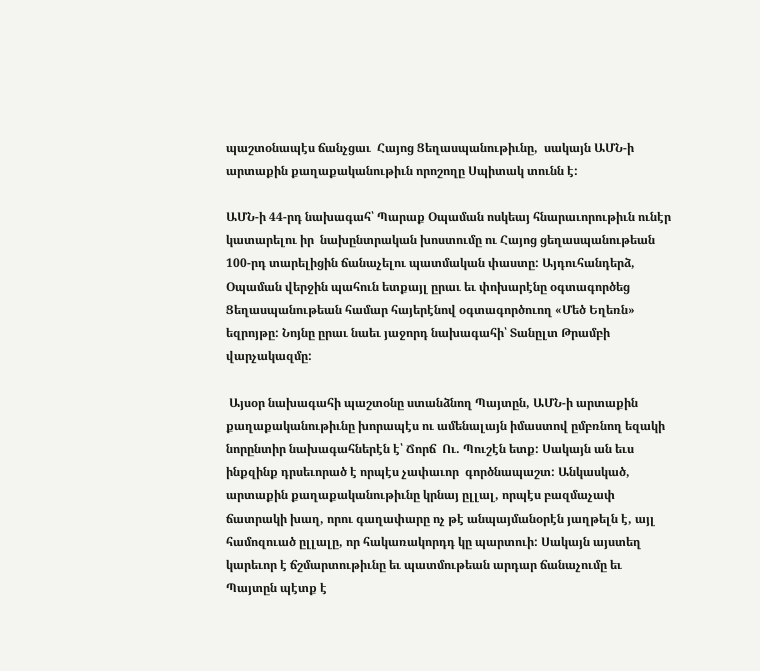պաշտօնապէս ճանչցաւ  Հայոց Ցեղասպանութիւնը,  սակայն ԱՄՆ-ի արտաքին քաղաքականութիւն որոշողը Սպիտակ տունն է:

ԱՄՆ-ի 44-րդ նախագահ՝ Պարաք Օպաման ոսկեայ հնարաւորութիւն ունէր կատարելու իր  նախընտրական խոստումը ու Հայոց ցեղասպանութեան 100-րդ տարելիցին ճանաչելու պատմական փաստը: Այդուհանդերձ, Օպաման վերջին պահուն ետքայլ ըրաւ եւ փոխարէնը օգտագործեց Ցեղասպանութեան համար հայերէնով օգտագործուող «Մեծ Եղեռն» եզրոյթը: Նոյնը ըրաւ նաեւ յաջորդ նախագահի՝ Տանըլտ Թրամբի վարչակազմը:

 Այսօր նախագահի պաշտօնը ստանձնող Պայտըն, ԱՄՆ-ի արտաքին քաղաքականութիւնը խորապէս ու ամենալայն իմաստով ըմբռնող եզակի նորընտիր նախագահներէն է՝ Ճորճ  Ու. Պուշէն ետք: Սակայն ան եւս ինքզինք դրսեւորած է որպէս չափաւոր  գործնապաշտ: Անկասկած, արտաքին քաղաքականութիւնը կրնայ ըլլալ, որպէս բազմաչափ ճատրակի խաղ, որու գաղափարը ոչ թէ անպայմանօրէն յաղթելն է, այլ համոզուած ըլլալը, որ հակառակորդդ կը պարտուի: Սակայն այստեղ կարեւոր է ճշմարտութիւնը եւ պատմութեան արդար ճանաչումը եւ  Պայտըն պէտք է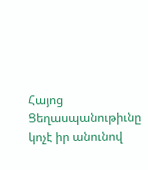Հայոց Ցեղասպանութիւնը կոչէ իր անունով